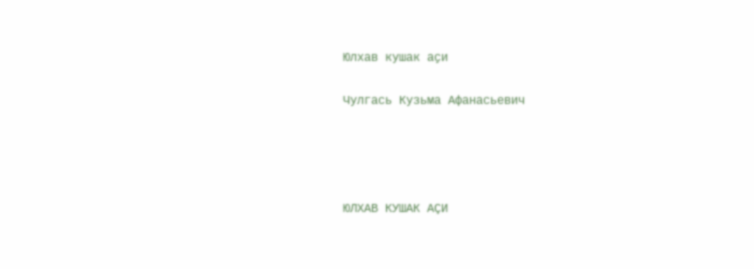Юлхав кушак аҫи

Чулгась Кузьма Афанасьевич




ЮЛХАВ КУШАК АÇИ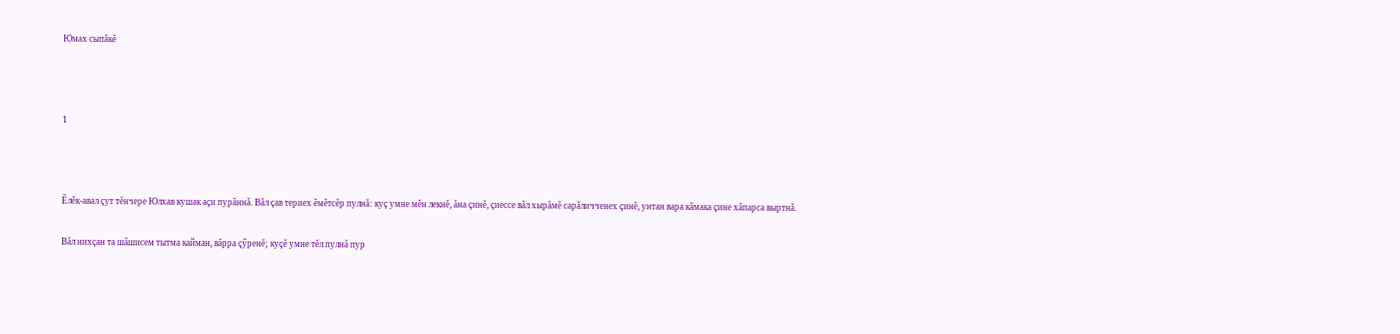Юмах сыпăкĕ



1



Ĕлĕк-авал çут тĕнчере Юлхав кушак аçи пурăннă. Вăл çав териех ĕмĕтсĕр пулнă: куç умне мĕн лекнĕ, ăна çинĕ, çиессе вăл хырăмĕ сарăличченех çинĕ, унтан вара кăмака çине хăпарса выртнă.

Вăл нихçан та шăшисем тытма кайман, вăрра çӳренĕ; куçĕ умне тĕл пулнă пур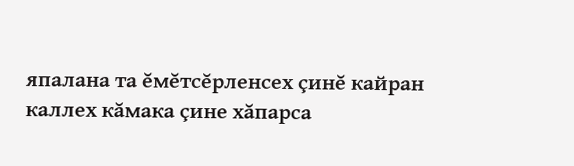япалана та ĕмĕтсĕрленсех çинĕ кайран каллех кăмака çине хăпарса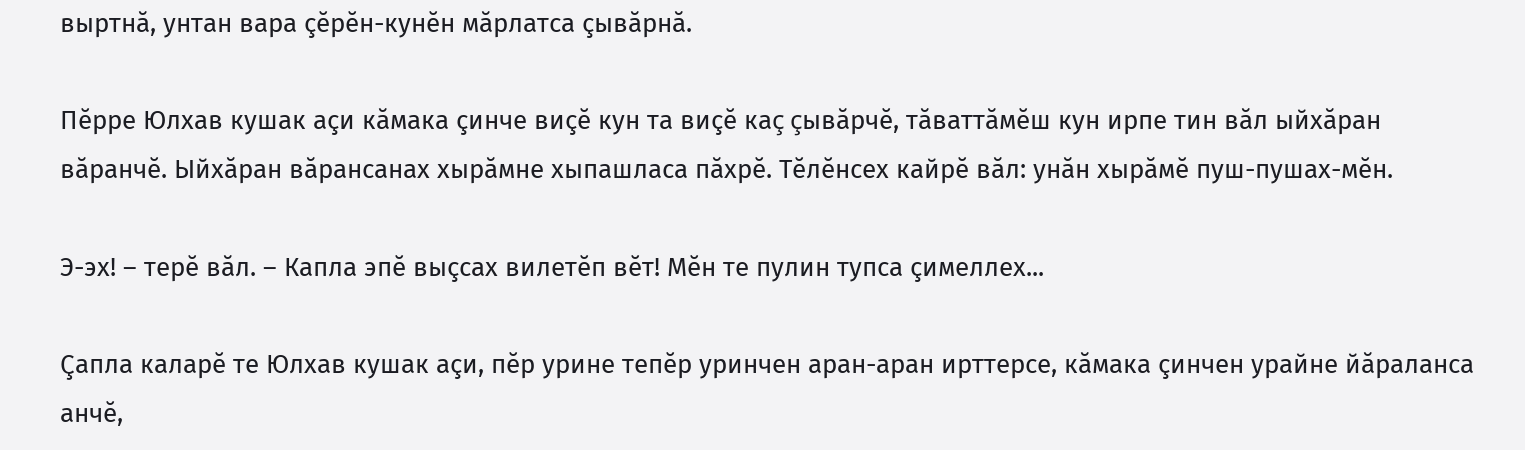выртнă, унтан вара çĕрĕн-кунĕн мăрлатса çывăрнă.

Пĕрре Юлхав кушак аçи кăмака çинче виçĕ кун та виçĕ каç çывăрчĕ, тăваттăмĕш кун ирпе тин вăл ыйхăран вăранчĕ. Ыйхăран вăрансанах хырăмне хыпашласа пăхрĕ. Тĕлĕнсех кайрĕ вăл: унăн хырăмĕ пуш-пушах-мĕн.

Э-эх! – терĕ вăл. – Капла эпĕ выçсах вилетĕп вĕт! Мĕн те пулин тупса çимеллех...

Çапла каларĕ те Юлхав кушак аçи, пĕр урине тепĕр уринчен аран-аран ирттерсе, кăмака çинчен урайне йăраланса анчĕ,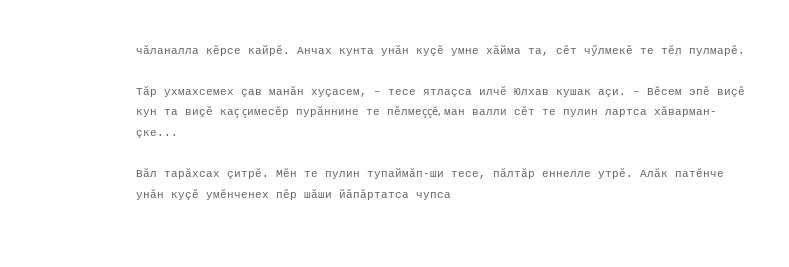чăланалла кĕрсе кайрĕ. Анчах кунта унăн куçĕ умне хăйма та, сĕт чӳлмекĕ те тĕл пулмарĕ.

Тăр ухмахсемех çав манăн хуçасем, – тесе ятлаçса илчĕ Юлхав кушак аçи. – Вĕсем эпĕ виçĕ кун та виçĕ каç çимесĕр пурăннине те пĕлмеççĕ, ман валли сĕт те пулин лартса хăварман-çке...

Вăл тарăхсах çитрĕ. Мĕн те пулин тупаймăп-ши тесе, пăлтăр еннелле утрĕ. Алăк патĕнче унăн куçĕ умĕнченех пĕр шăши йăпăртатса чупса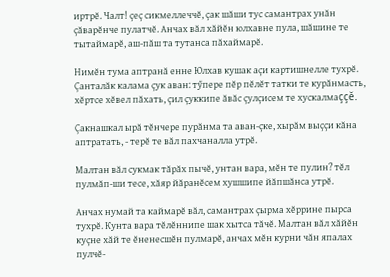иртрĕ. Чалт! çеç сикмеллеччĕ, çак шăши тус самантрах унăн çăварĕнче пулатчĕ. Анчах вăл хăйĕн юлхавне пула, шăшине те тытаймарĕ, аш-пăш та тутанса пăхаймарĕ.

Нимĕн тума аптранă енне Юлхав кушак аçи картишнелле тухрĕ. Çанталăк калама çук аван: тӳпере пĕр пĕлĕт татки те курăнмасть, хĕртсе хĕвел пăхать, çил çуккипе ăвăс çулçисем те хускалмаççĕ.

Çакнашкал ырă тĕнчере пурăнма та аван-çке, хырăм выççи кăна аптратать, - терĕ те вăл пахчаналла утрĕ.

Малтан вăл сукмак тăрăх пычĕ, унтан вара, мĕн те пулин? тĕл пулмăп-ши тесе, хăяр йăранĕсем хушшипе йăпшăнса утрĕ.

Анчах нумай та каймарĕ вăл, самантрах çырма хĕррине пырса тухрĕ. Кунта вара тĕлĕннипе шак хытса тăчĕ. Малтан вăл хăйĕн куçне хăй те ĕненесшĕн пулмарĕ, анчах мĕн курни чăн япалах пулчĕ-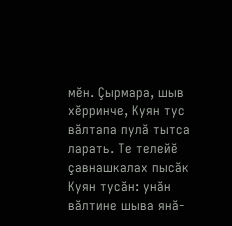мĕн. Çырмара, шыв хĕрринче, Куян тус вăлтапа пулă тытса ларать. Те телейĕ çавнашкалах пысăк Куян тусăн: унăн вăлтине шыва янă-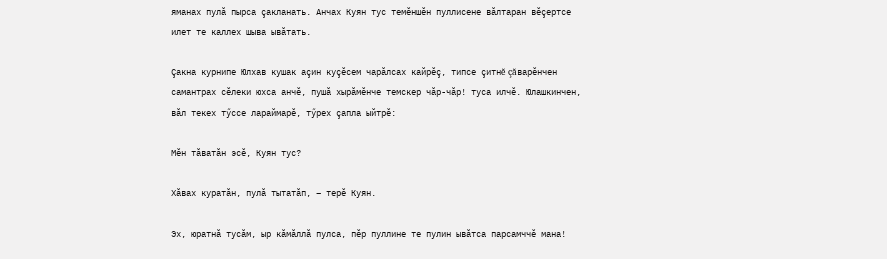яманах пулă пырса çакланать. Анчах Куян тус темĕншĕн пуллисене вăлтаран вĕçертсе илет те каллех шыва ывăтать.

Çакна курнипе Юлхав кушак аçин куçĕсем чарăлсах кайрĕç, типсе çитнĕ çăварĕнчен самантрах сĕлеки юхса анчĕ, пушă хырăмĕнче темскер чăр-чăр! туса илчĕ. Юлашкинчен, вăл текех тӳссе лараймарĕ, тӳрех çапла ыйтрĕ:

Мĕн тăватăн эсĕ, Куян тус?

Хăвах куратăн, пулă тытатăп, – терĕ Куян.

Эх, юратнă тусăм, ыр кăмăллă пулса, пĕр пуллине те пулин ывăтса парсамччĕ мана!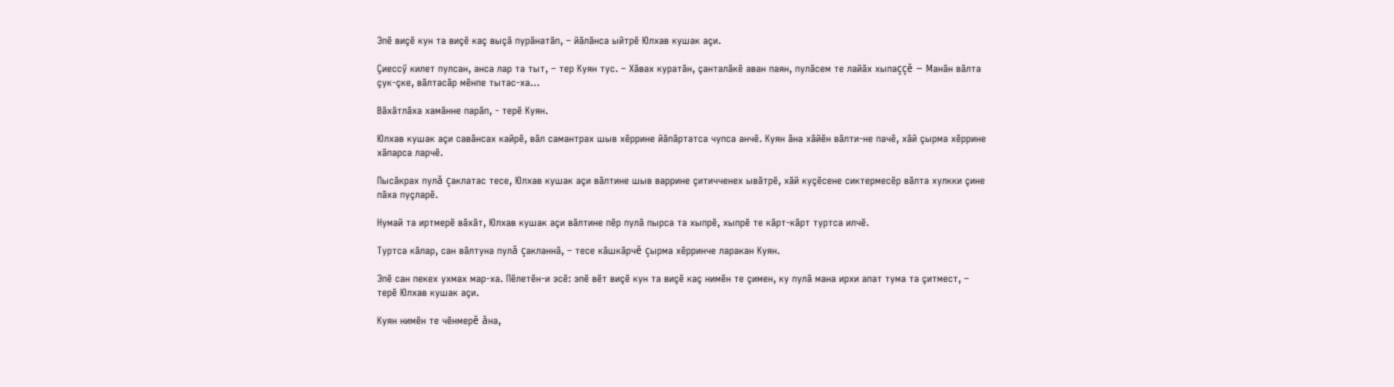Эпĕ виçĕ кун та виçĕ каç выçă пурăнатăп, – йăлăнса ыйтрĕ Юлхав кушак аçи.

Çиессӳ килет пулсан, анса лар та тыт, – тер Куян тус. – Хăвах куратăн, çанталăкĕ аван паян, пулăсем те лайăх хыпаççĕ – Манăн вăлта çук-çке, вăлтасăр мĕнпе тытас-ха…

Вăхăтлăха хамăнне парăп, - терĕ Куян.

Юлхав кушак аçи савăнсах кайрĕ, вăл самантрах шыв хĕррине йăпăртатса чупса анчĕ. Куян ăна хăйĕн вăлти-не пачĕ, хăй çырма хĕррине хăпарса ларчĕ.

Пысăкрах пулă çаклатас тесе, Юлхав кушак аçи вăлтине шыв варрине çитичченех ывăтрĕ, хăй куçĕсене сиктермесĕр вăлта хулкки çине пăха пуçларĕ.

Нумай та иртмерĕ вăхăт, Юлхав кушак аçи вăлтине пĕр пулă пырса та хыпрĕ, хыпрĕ те кăрт-кăрт туртса илчĕ.

Туртса кăлар, сан вăлтуна пулă çакланнă, – тесе кăшкăрчĕ çырма хĕрринче ларакан Куян.

Эпĕ сан пекех ухмах мар-ха. Пĕлетĕн-и эсĕ: эпĕ вĕт виçĕ кун та виçĕ каç нимĕн те çимен, ку пулă мана ирхи апат тума та çитмест, – терĕ Юлхав кушак аçи.

Куян нимĕн те чĕнмерĕ ăна,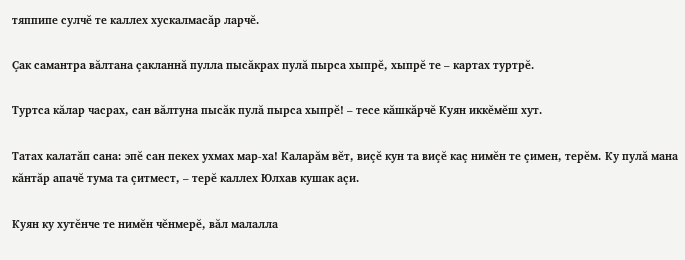тяппипе сулчĕ те каллех хускалмасăр ларчĕ.

Çак самантра вăлтана çакланнă пулла пысăкрах пулă пырса хыпрĕ, хыпрĕ те – картах туртрĕ.

Туртса кăлар часрах, сан вăлтуна пысăк пулă пырса хыпрĕ! – тесе кăшкăрчĕ Куян иккĕмĕш хут.

Татах калатăп сана: эпĕ сан пекех ухмах мар-ха! Каларăм вĕт, виçĕ кун та виçĕ каç нимĕн те çимен, терĕм. Ку пулă мана кăнтăр апачĕ тума та çитмест, – терĕ каллех Юлхав кушак аçи.

Куян ку хутĕнче те нимĕн чĕнмерĕ, вăл малалла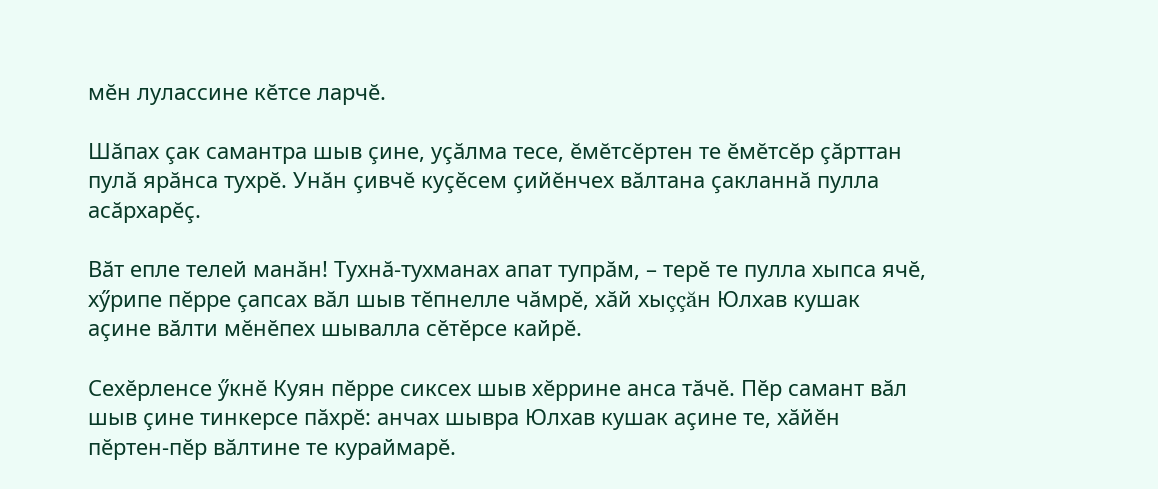мĕн лулассине кĕтсе ларчĕ.

Шăпах çак самантра шыв çине, уçăлма тесе, ĕмĕтсĕртен те ĕмĕтсĕр çăрттан пулă ярăнса тухрĕ. Унăн çивчĕ куçĕсем çийĕнчех вăлтана çакланнă пулла асăрхарĕç.

Вăт епле телей манăн! Тухнă-тухманах апат тупрăм, – терĕ те пулла хыпса ячĕ, хӳрипе пĕрре çапсах вăл шыв тĕпнелле чăмрĕ, хăй хыççăн Юлхав кушак аçине вăлти мĕнĕпех шывалла сĕтĕрсе кайрĕ.

Сехĕрленсе ӳкнĕ Куян пĕрре сиксех шыв хĕррине анса тăчĕ. Пĕр самант вăл шыв çине тинкерсе пăхрĕ: анчах шывра Юлхав кушак аçине те, хăйĕн пĕртен-пĕр вăлтине те кураймарĕ.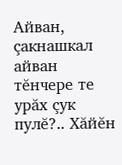Айван, çакнашкал айван тĕнчере те урăх çук пулĕ?.. Хăйĕн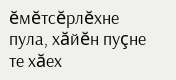ĕмĕтсĕрлĕхне пула, хăйĕн пуçне те хăех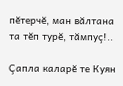пĕтерчĕ, ман вăлтана та тĕп турĕ, тăмпуç!..

Çапла каларĕ те Куян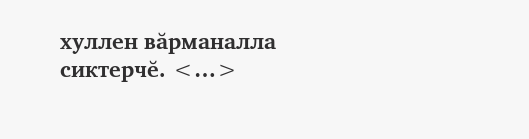хуллен вăрманалла сиктерчĕ. <…>